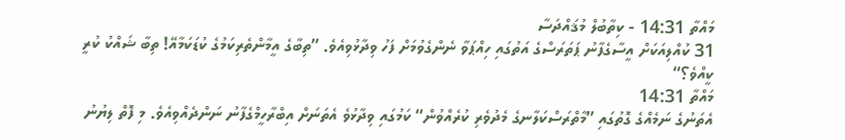މައްތާ 14:31 - ކިތާބުލް މުޤައްދަސާ
31 ކުއްލިއަކަށް އީސާގެފާނު ޕަތަރަސްގެ އަތުގައި ހިއްޕަވާ ނެންގެވުމަށް ފަހު ވިދާޅުވިއެވެ. ”ތިބާގެ އީމާންތެރިކަމުގެ ކުޑަކަމާއޭ! ތިބާ ޝައްކު ކުރީ ކީއްވެ؟“
މައްތާ 14:31
އެތަނުގެ ނަމެއްގެ ގޮތުގައި ”މާތްރަސްކަލާނގެ މެދުވެރި ކުރެއްވުން“ ކަމުގައި ވިދާޅުވެ އެތަނަށް އިބްރާހީމްގެފާނު ނަންދެއްވިއެވެ. މި ފޮތް ލިޔުނު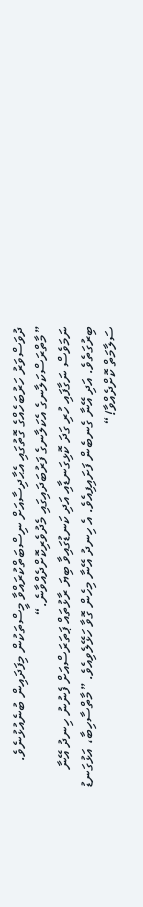ދުވަސްވަރު ހަރުބަހެއްގެ ގޮތުގައި އެޙާދިސާއަށް ނިސްބަތްކުރައްވާ މީސްތަކުން މިފަދައިން ބުނެއުޅުނެވެ. ”މާތްރަސްކަލާނގެ އެކަލާނގެ ފަރުބަދައިގައި މެދުވެރިކޮށްދެއްވާނެ.“
ނަމަވެސް ނަގާފައި ހުރި ގަދަ ކޮޅިގަނޑާއި އަދި ކަނޑުގައިވާ ބިޔަ ރާޅުތައް ޕަތަރަސްއަށް ފެނުނު ހިނދު އޭނާ ބިރުގަތެވެ. އަދި އޭނާ ގެނބެން ފަށައިފިއެވެ. އެ ހިނދު އޭނާ މިހެން ގޮވާ ހަޅޭލެވިއެވެ. ”މާތްސާހިބާ، އަޅުގަނޑު ސަލާމަތް ކޮށްދެއްވާ!“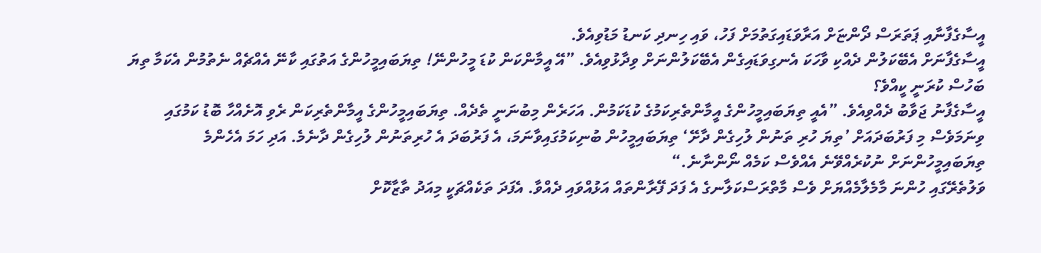އީސާގެފާނާއި ޕަތަރަސް ދޯންޏަށް އަރާވަޑައިގަތުމަށް ފަހު، ވައި ހިނދި ކަނޑު މަޑުވިއެވެ.
އީސާގެފާނަށް އެބޭކަލުން ދެއްކި ވާހަކަ އެނގިވަޑައިގެން އެބޭކަލުންނަށް ވިދާޅުވިއެވެ. ”އޭ އީމާންކަން ކުޑަ މީހުންނޭ! ތިޔަބައިމީހުންގެ އަތުގައި ކާނޭ އެއްޗެއް ނެތުމުން އެކަމާ ތިޔަ ބަހުސް ކުރަނީ ކީއްވެ؟
އީސާގެފާނު ޖަވާބު ދެއްވިއެވެ. ”އެއީ ތިޔަބައިމީހުންގެ އީމާންތެރިކަމުގެ ކުޑަކަމުން. އަހަރެން މިބުނަނީ ތެދެއް. ތިޔަބައިމީހުންގެ އީމާންތެރިކަން ރެވި އޮށެއްހާ ބޮޑު ކަމުގައި ވިނަމަވެސް މި ފަރުބަދައަށް ’ތިޔަ ހުރި ތަނުން ލުހިގެން ދާށޭ‘ ތިޔަބައިމީހުން ބުނިކަމުގައިވާނަމަ، އެ ފަރުބަދަ އެ ހުރިތަނުން ލުހިގެން ދާނެމެ. އަދި ހަމަ އެހެންމެ ތިޔަބައިމީހުންނަށް ނުކުރެއްވޭނެ އެއްވެސް ކަމެއް ނޯންނާނެ.“
ވަލުތެރޭގައި ހުންނަ މާމެލާމެއްޔަށް ވެސް މާތްރަސްކަލާނގެ އެ ފަދަ ފޭރާންތައް އަޅުއްވައި ދެއްވާ. އެފަދަ ތަކެއްޗަކީ މިއަދު ތާޒާކޮށް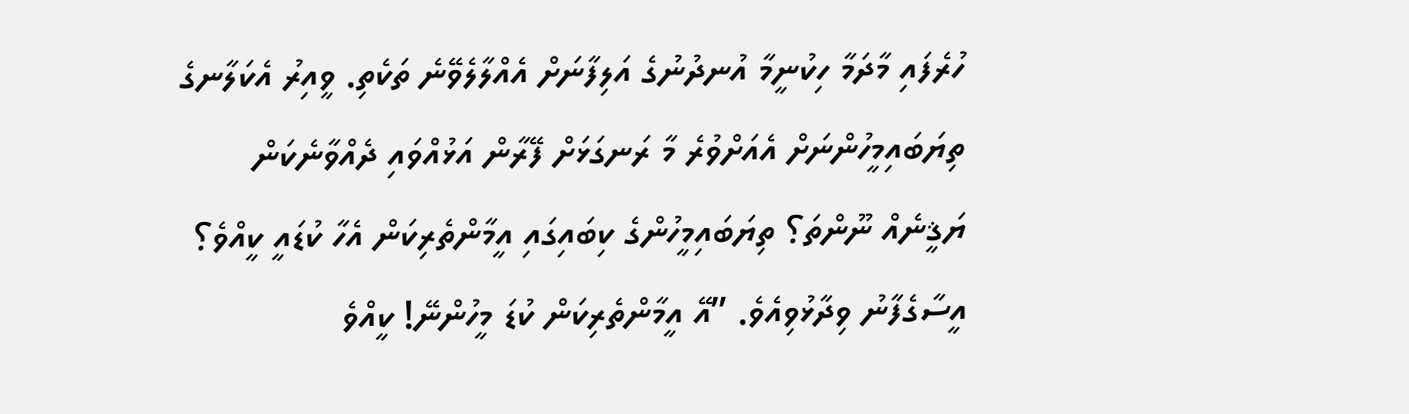ހުރެފައި މާދަމާ ހިކުނީމާ އުނދުނުގެ އަލިފާނަށް އެއްލާލެވޭނެ ތަކެތި. ވީއިރު އެކަލާނގެ ތިޔަބައިމީހުންނަށް އެއަށްވުރެ މާ ރަނގަޅަށް ފޭރާން އަޅުއްވައި ދެއްވާނެކަން ޔަޤީނެއް ނޫންތަ؟ ތިޔަބައިމީހުންގެ ކިބައިގައި އީމާންތެރިކަން އެހާ ކުޑައީ ކީއްވެ؟
އީސާގެފާނު ވިދާޅުވިއެވެ. ”އޭ އީމާންތެރިކަން ކުޑަ މީހުންނޭ! ކީއްވެ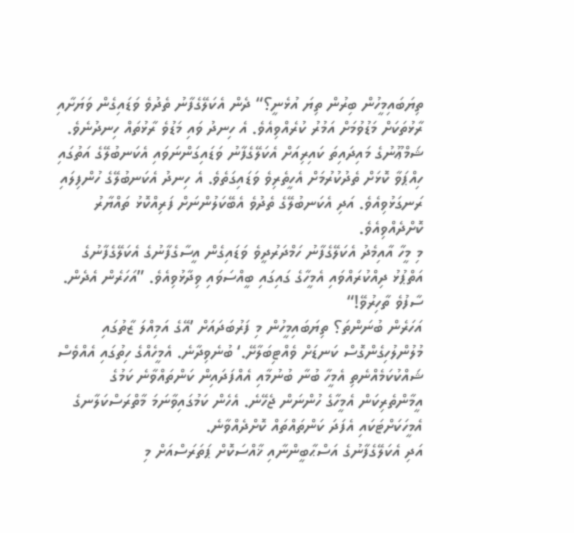ތިޔަބައިމީހުން ބިރުން ތިޔަ އުޅެނީ؟“ ދެން އެކަލޭގެފާނު ތެދުވެ ވަޑައިގެން ވަޔަށާއި ރާޅުތަކަށް މަޑުވުމަށް އަމުރު ކުރެއްވިއެވެ. އެ ހިނދު ވައި މަޑުވެ ރާޅުތައް ހިނދުނެވެ.
ޝަމްޢޫނުގެ މައިދައިތަ ކައިރިއަށް އެކަލޭގެފާނު ވަޑައިގަންނަވައި އެކަނބުލޭގެ އަތުގައި ހިއްޕަވާ ކޮޅަށް ތެދުކުރުމަށް އެހީތެރިވެ ވަޑައިގަތެވެ. އެ ހިނދު އެކަނބުލޭގެ ހުންފިލައި ރަނގަޅުވިއެވެ. އަދި އެކަނބުލޭގެ ތެދުވެ އެބޭކަލުންނަށް ފަރިއްކޮޅު ތައްޔާރު ކޮށްދެއްވިއެވެ.
މި މީހާ އާއިމެދު އެކަލޭގެފާނު ހަމްދަރުދީވެ ވަޑައިގެން އީސާގެފާނުގެ އެކަލޭގެފާނުގެ އަތްޕުޅު ދިއްކުރައްވައި އެމީހާގެ ގައިގައި ބީއްސަވައި ވިދާޅުވިއެވެ. ”އަހަރެން އެދެން. ސާފުވެ ތާހިރުވޭ!“
އަހަރެން ބުނަންތަ؟ ތިޔަބައިމީހުން މި ފަރުބަދައަށް ’އޭގެ އަމިއްލަ ޒާތުގައި މުލުންލުހިގެންގޮސް ކަނޑަށް ވެއްޓިބަލާށޭ.‘ ބުނެވިދާނެ. އެމީހެއްގެ ހިތުގައި އެއްވެސް ޝައްކުކަމެއްނެތި އެމީހާ ބުނާ ބުނުމާއި އެއްފަދައިން ކަންތައްވާނެ ކަމުގެ އީމާންތެރިކަން އެމީހާގެ ހުންނަން ޖެހޭނެ. އެހެން ކަމުގައިވާނަމަ މާތްރަސްކަލާނގެ އެމީހަކަށްޓަކައި އެފަދަ ކަންތައްތައް ކޮށްދެއްވާނެ.
އަދި އެކަލޭގެފާނުގެ އަސްޙާބީންނާއި ޚާއްސަކޮށް ޕަތަރަސްއަށް މި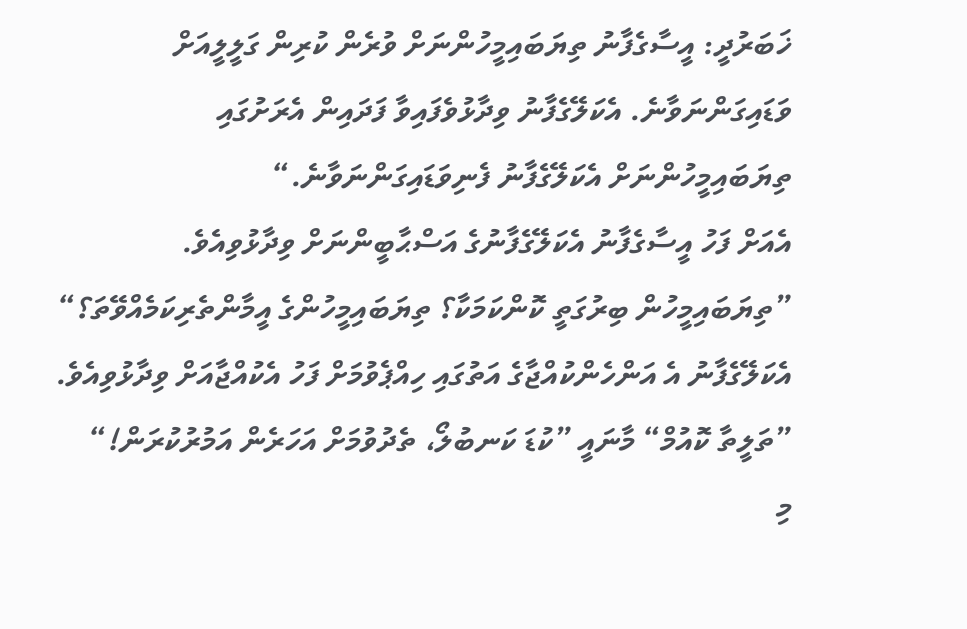ޚަބަރުދީ: އީސާގެފާނު ތިޔަބައިމީހުންނަށް ވުރެން ކުރިން ގަލީލީއަށް ވަޑައިގަންނަވާނެ. އެކަލޭގެފާނު ވިދާޅުވެފައިވާ ފަދައިން އެރަށުގައި ތިޔަބައިމީހުންނަށް އެކަލޭގެފާނު ފެނިވަޑައިގަންނަވާނެ.“
އެއަށް ފަހު އީސާގެފާނު އެކަލޭގެފާނުގެ އަސްޙާބީންނަށް ވިދާޅުވިއެވެ. ”ތިޔަބައިމީހުން ބިރުގަތީ ކޮންކަމަކާ؟ ތިޔަބައިމީހުންގެ އީމާންތެރިކަމެއްވޭތަ؟“
އެކަލޭގެފާނު އެ އަންހެންކުއްޖާގެ އަތުގައި ހިއްޕެވުމަށް ފަހު އެކުއްޖާއަށް ވިދާޅުވިއެވެ. ”ތަލީތާ ކޮއުމް“ މާނައީ ”ކުޑަ ކަނބުލޯ، ތެދުވުމަށް އަހަރެން އަމުރުކުރަން!“
މި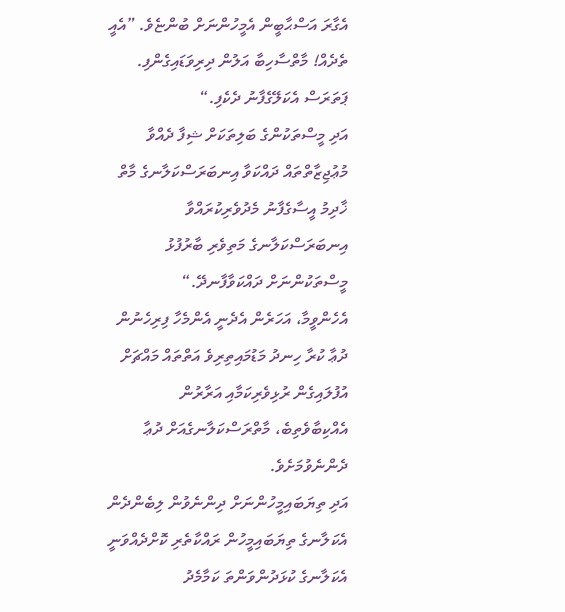އެގާރަ އަސްޙާބީން އެމީހުންނަށް ބުންޏެވެ. ”އެއީ ތެދެއް! މާތްސާހިބާ އަލުން ދިރިވަޑައިގެންފި. ޕަތަރަސް އެކަލޭގެފާނު ދެކެފި.“
އަދި މީސްތަކުންގެ ބަލިތަކަށް ޝިފާ ދެއްވާ މުޢުޖިޒާތްތައް ދައްކަވާ އިނބަރަސްކަލާނގެ މާތް ޚާދިމު އީސާގެފާނު މެދުވެރިކުރައްވާ އިނބަރަސްކަލާނގެ މަތިވެރި ބާރުފުޅު މީސްތަކުންނަށް ދައްކަވާފާނދޭ.“
އެހެންވީމާ، އަހަރެން އެދެނީ އެންމެހާ ފިރިހެނުން ދުޢާ ކުރާ ހިނދު މަޑުމައިތިރިވެ އަތްތައް މައްޗަށް އުފުލައިގެން ރުޅިވެރިކަމާއި އަރާރުން އެއްކިބާވެތިބެ، މާތްރަސްކަލާނގެއަށް ދުޢާ ދެންނެވުމަށެވެ.
އަދި ތިޔަބައިމީހުންނަށް ދިންނެވުން ލިބެންދެން އެކަލާނގެ ތިޔަބައިމީހުން ރައްކާތެރި ކޮށްދެއްވަނީ އެކަލާނގެ ކުޅަދުންވަންތަ ކަމާމެދު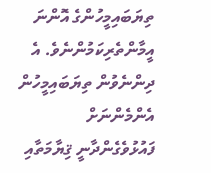ތިޔަބައިމީހުންގެ އޮންނަ އީމާންތެރިކަމުންނެވެ. އެ ދިންނެވުން ތިޔަބައިމީހުން އެންމެންނަށް ފައުޅުވެގެންދާނީ ޤިޔާމަތާއި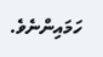ހަމައިންނެވެ.